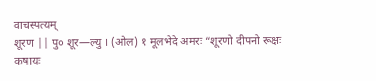वाचस्पत्यम्
शूरण || पु० शूर—ल्यु । (ओल) १ मूलभेदे अमरः “शूरणो दीपनो रूक्षः कषायः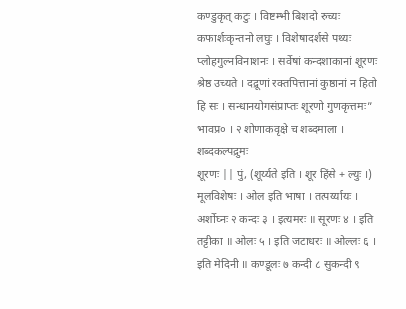कण्डुकृत् कटुः । विष्टम्भी बिशदो रुच्यः कफार्शःकृन्तनो लघुः । विशेषादर्शसे पथ्यः प्लोहगुल्नविनाशनः । सर्वेषां कन्दशाकानां शूरणः श्रेष्ठ उच्यते । दद्रूणां रक्तपित्तानां कुष्ठानां न हितो हि सः । सन्धानयोगसंप्राप्तः शूरणो गुणकृत्तमः” भावप्र० । २ शोणाकवृक्षे च शब्दमाला ।
शब्दकल्पद्रुमः
शूरणः || पुं, (शूर्य्यते इति । शूर हिंसे + ल्युः ।)
मूलविशेषः । ओल इति भाषा । तत्पर्य्यायः । अर्शोघ्नः २ कन्दः ३ । इत्यमरः ॥ सूरणः ४ । इति तट्टीका ॥ ओलः ५ । इति जटाधरः ॥ ओल्लः ६ । इति मेदिनी ॥ कण्डूलः ७ कन्दी ८ सुकन्दी ९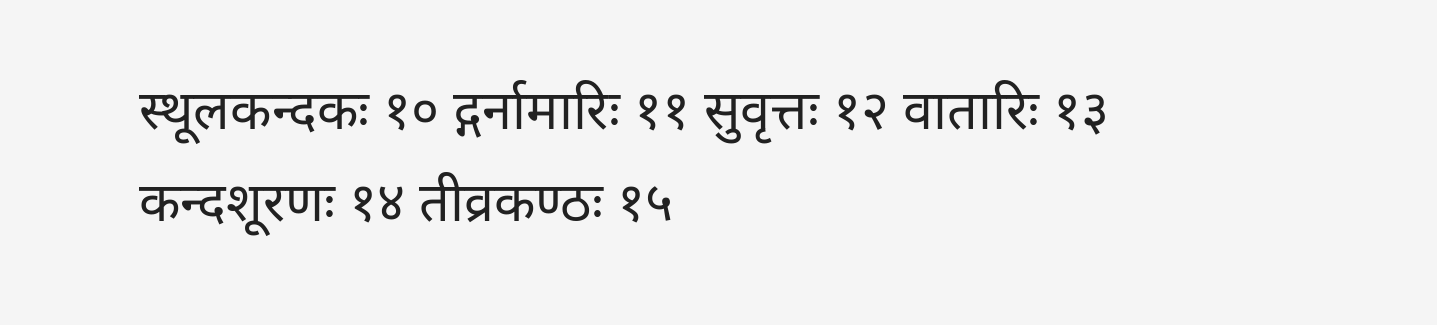स्थूलकन्दकः १० द्गर्नामारिः ११ सुवृत्तः १२ वातारिः १३ कन्दशूरणः १४ तीव्रकण्ठः १५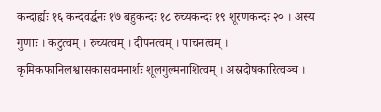कन्दार्ह्यः १६ कन्दवर्द्धनः १७ बहुकन्दः १८ रुच्यकन्दः १९ शूरणकन्दः २० । अस्य गुणाः । कटुत्वम् । रुच्यत्वम् । दीपनत्वम् । पाचनत्वम् । कृमिकफानिलश्वासकासवमनार्शः शूलगुल्मनाशित्वम् । अस्रदोषकारित्वञ्च ।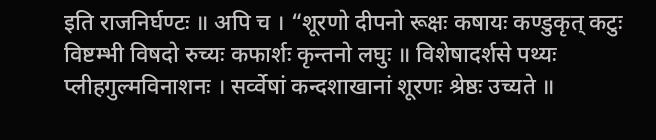इति राजनिर्घण्टः ॥ अपि च । “शूरणो दीपनो रूक्षः कषायः कण्डुकृत् कटुः विष्टम्भी विषदो रुच्यः कफार्शः कृन्तनो लघुः ॥ विशेषादर्शसे पथ्यः प्लीहगुल्मविनाशनः । सर्व्वेषां कन्दशाखानां शूरणः श्रेष्ठः उच्यते ॥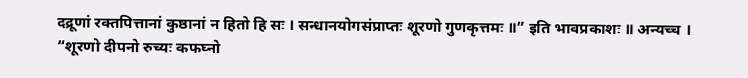दद्रूणां रक्तपित्तानां कुष्ठानां न हितो हि सः । सन्धानयोगसंप्राप्तः शूरणो गुणकृत्तमः ॥” इति भावप्रकाशः ॥ अन्यच्च । “शूरणो दीपनो रुच्यः कफघ्नो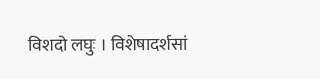विशदो लघुः । विशेषादर्शसां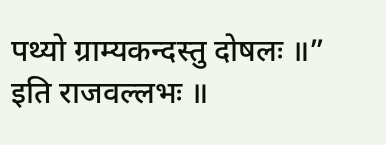पथ्यो ग्राम्यकन्दस्तु दोषलः ॥” इति राजवल्लभः ॥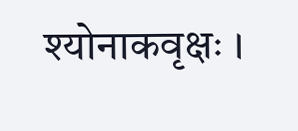श्योनाकवृक्षः ।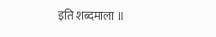इति शब्दमाला ॥